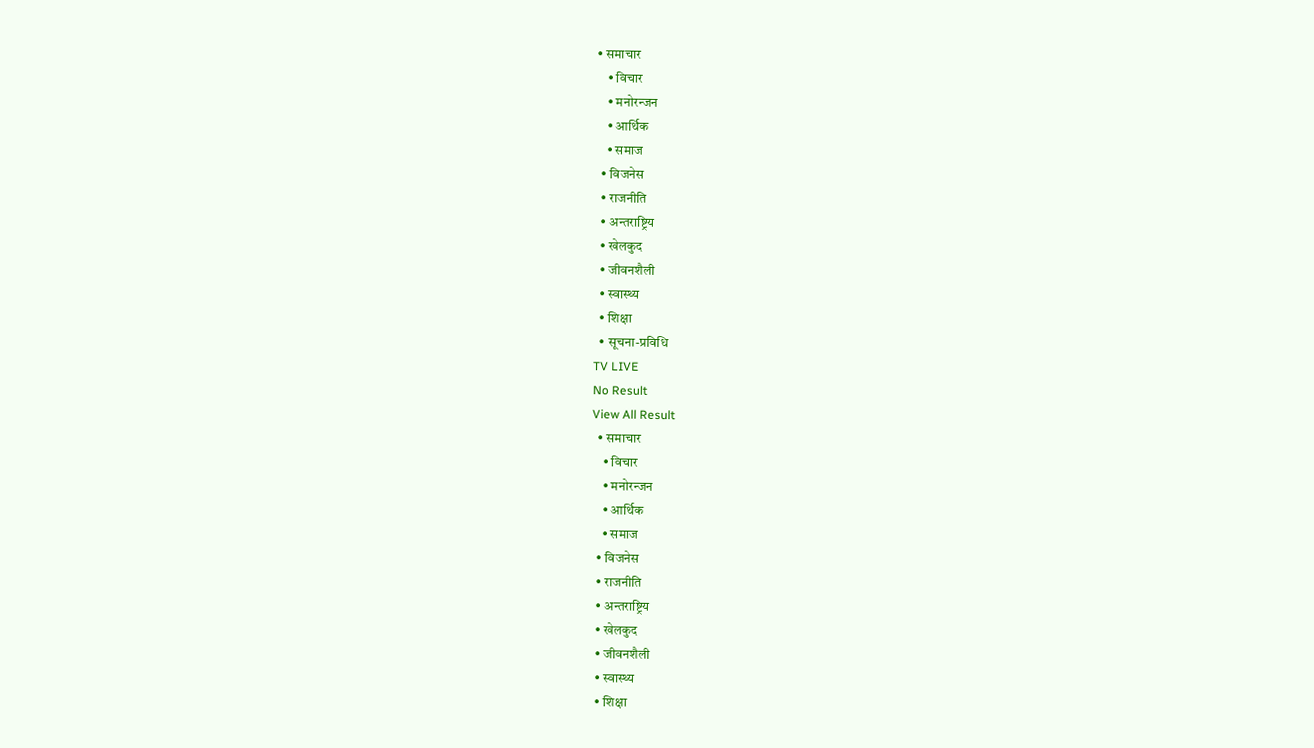• समाचार
    • विचार
    • मनोरन्जन
    • आर्थिक
    • समाज
  • विजनेस
  • राजनीति
  • अन्तराष्ट्रिय
  • खेलकुद
  • जीवनशैली
  • स्वास्थ्य
  • शिक्षा
  • सूचना-प्रविधि
TV LIVE
No Result
View All Result
  • समाचार
    • विचार
    • मनोरन्जन
    • आर्थिक
    • समाज
  • विजनेस
  • राजनीति
  • अन्तराष्ट्रिय
  • खेलकुद
  • जीवनशैली
  • स्वास्थ्य
  • शिक्षा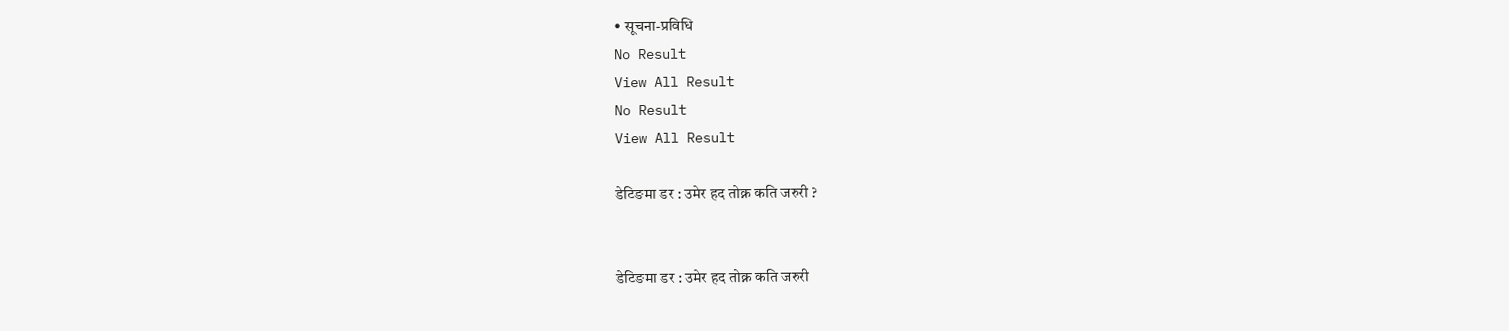• सूचना-प्रविधि
No Result
View All Result
No Result
View All Result

डेटिङमा डर : उमेर हद तोक्न कति जरुरी ?


डेटिङमा डर : उमेर हद तोक्न कति जरुरी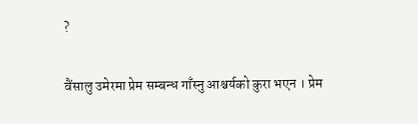?

वैंसालु उमेरमा प्रेम सम्बन्ध गाँस्नु आश्चर्यको कुरा भएन । प्रेम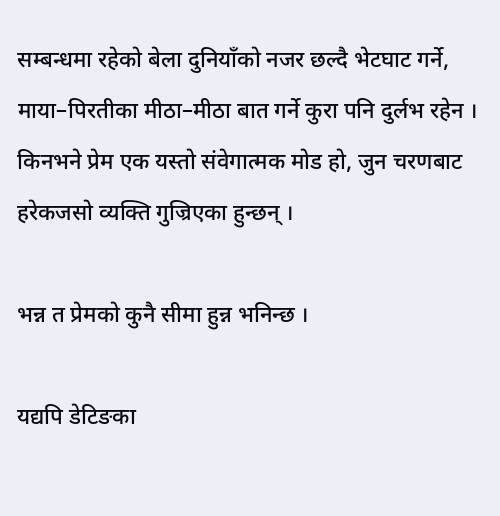सम्बन्धमा रहेको बेला दुनियाँको नजर छल्दै भेटघाट गर्ने, माया–पिरतीका मीठा–मीठा बात गर्ने कुरा पनि दुर्लभ रहेन । किनभने प्रेम एक यस्तो संवेगात्मक मोड हो, जुन चरणबाट हरेकजसो व्यक्ति गुज्रिएका हुन्छन् ।

भन्न त प्रेमको कुनै सीमा हुन्न भनिन्छ ।

यद्यपि डेटिङका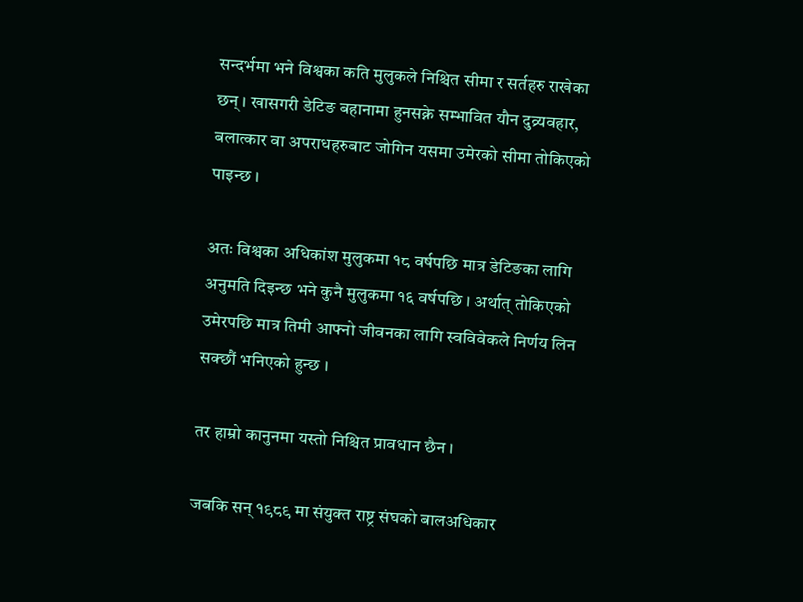सन्दर्भमा भने विश्वका कति मुलुकले निश्चित सीमा र सर्तहरु राखेका छन् । खासगरी डेटिङ बहानामा हुनसक्ने सम्भावित यौन दुव्र्यवहार, बलात्कार वा अपराधहरुबाट जोगिन यसमा उमेरको सीमा तोकिएको पाइन्छ ।

अतः विश्वका अधिकांश मुलुकमा १८ वर्षपछि मात्र डेटिङका लागि अनुमति दिइन्छ भने कुनै मुलुकमा १६ वर्षपछि । अर्थात् तोकिएको उमेरपछि मात्र तिमी आफ्नो जीवनका लागि स्वविवेकले निर्णय लिन सक्छौं भनिएको हुन्छ ।

तर हाम्रो कानुनमा यस्तो निश्चित प्रावधान छैन ।

जबकि सन् १९८९ मा संयुक्त राष्ट्र संघको बालअधिकार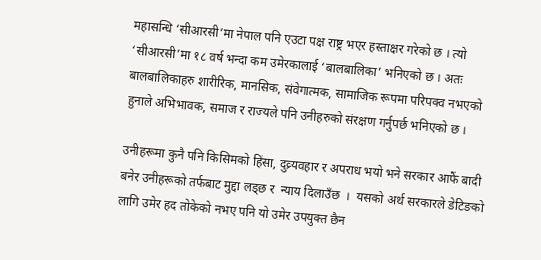महासन्धि ‘सीआरसी’मा नेपाल पनि एउटा पक्ष राष्ट्र भएर हस्ताक्षर गरेको छ । त्यो ‘सीआरसी’मा १८ वर्ष भन्दा कम उमेरकालाई ‘बालबालिका’ भनिएको छ । अतः बालबालिकाहरु शारीरिक, मानसिक, संवेगात्मक, सामाजिक रूपमा परिपक्व नभएको हुनाले अभिभावक, समाज र राज्यले पनि उनीहरुको संरक्षण गर्नुपर्छ भनिएको छ ।

उनीहरूमा कुनै पनि किसिमको हिंसा, दुव्र्यवहार र अपराध भयो भने सरकार आफैं बादी बनेर उनीहरूको तर्फबाट मुद्दा लड्छ र  न्याय दिलाउँछ  ।  यसको अर्थ सरकारले डेटिङको लागि उमेर हद तोकेको नभए पनि यो उमेर उपयुक्त छैन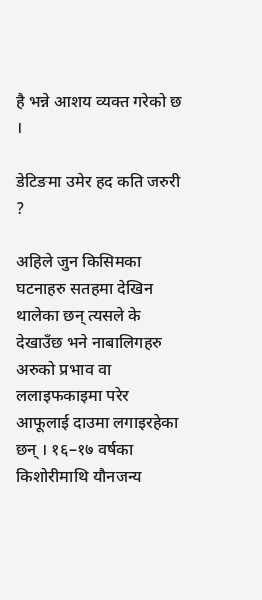है भन्ने आशय व्यक्त गरेको छ ।

डेटिङमा उमेर हद कति जरुरी ?

अहिले जुन किसिमका घटनाहरु सतहमा देखिन थालेका छन् त्यसले के देखाउँछ भने नाबालिगहरु अरुको प्रभाव वा ललाइफकाइमा परेर आफूलाई दाउमा लगाइरहेका छन् । १६–१७ वर्षका किशोरीमाथि यौनजन्य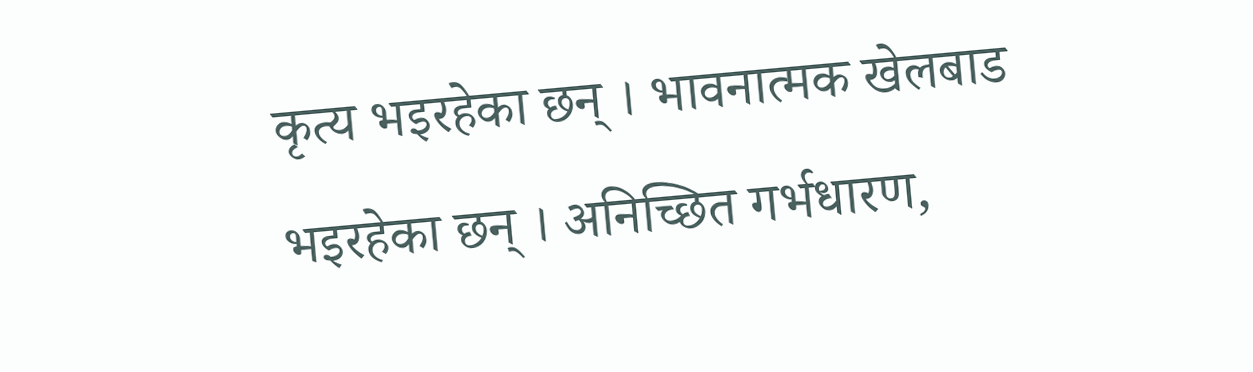कृत्य भइरहेका छन् । भावनात्मक खेलबाड भइरहेका छन् । अनिच्छित गर्भधारण,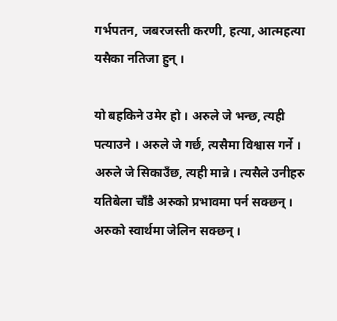गर्भपतन, जबरजस्ती करणी, हत्या, आत्महत्या यसैका नतिजा हुन् ।

यो बहकिने उमेर हो । अरुले जे भन्छ, त्यही पत्याउने । अरुले जे गर्छ, त्यसैमा विश्वास गर्ने । अरुले जे सिकाउँछ, त्यही मान्ने । त्यसैले उनीहरु यतिबेला चाँडै अरुको प्रभावमा पर्न सक्छन् । अरुको स्वार्थमा जेलिन सक्छन् ।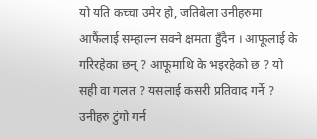यो यति कच्चा उमेर हो, जतिबेला उनीहरुमा आफैंलाई सम्हाल्न सक्ने क्षमता हुँदैन । आफूलाई के गरिरहेका छन् ? आफूमाथि के भइरहेको छ ? यो सही वा गलत ? यसलाई कसरी प्रतिवाद गर्ने ? उनीहरु टुंगो गर्न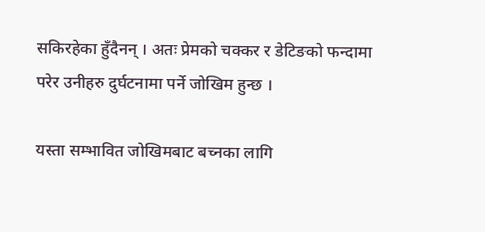सकिरहेका हुँदैनन् । अतः प्रेमको चक्कर र डेटिङको फन्दामा परेर उनीहरु दुर्घटनामा पर्ने जोखिम हुन्छ ।

यस्ता सम्भावित जोखिमबाट बच्नका लागि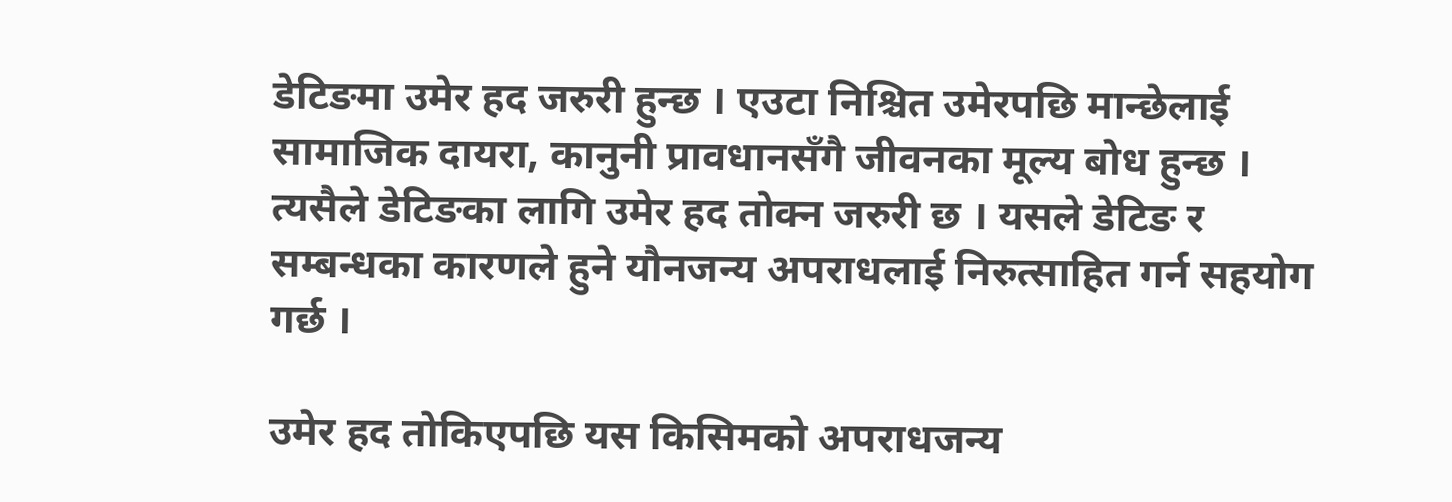डेटिङमा उमेर हद जरुरी हुन्छ । एउटा निश्चित उमेरपछि मान्छेलाई सामाजिक दायरा, कानुनी प्रावधानसँगै जीवनका मूल्य बोध हुन्छ । त्यसैले डेटिङका लागि उमेर हद तोक्न जरुरी छ । यसले डेटिङ र सम्बन्धका कारणले हुने यौनजन्य अपराधलाई निरुत्साहित गर्न सहयोग गर्छ ।

उमेर हद तोकिएपछि यस किसिमको अपराधजन्य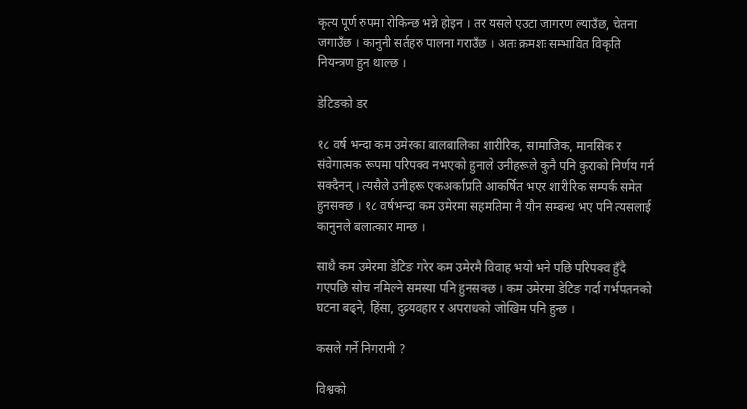कृत्य पूर्ण रुपमा रोकिन्छ भन्ने होइन । तर यसले एउटा जागरण ल्याउँछ, चेतना जगाउँछ । कानुनी सर्तहरु पालना गराउँछ । अतः क्रमशः सम्भावित विकृति नियन्त्रण हुन थाल्छ ।

डेटिङको डर

१८ वर्ष भन्दा कम उमेरका बालबालिका शारीरिक, सामाजिक, मानसिक र संवेगात्मक रूपमा परिपक्व नभएको हुनाले उनीहरूले कुनै पनि कुराको निर्णय गर्न सक्दैनन् । त्यसैले उनीहरू एकअर्काप्रति आकर्षित भएर शारीरिक सम्पर्क समेत हुनसक्छ । १८ वर्षभन्दा कम उमेरमा सहमतिमा नै यौन सम्बन्ध भए पनि त्यसलाई कानुनले बलात्कार मान्छ ।

साथै कम उमेरमा डेटिङ गरेर कम उमेरमै विवाह भयो भने पछि परिपक्व हुँदै गएपछि सोच नमिल्ने समस्या पनि हुनसक्छ । कम उमेरमा डेटिङ गर्दा गर्भपतनको घटना बढ्ने, हिंसा, दुव्र्यवहार र अपराधको जोखिम पनि हुन्छ ।

कसले गर्ने निगरानी ?

विश्वको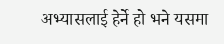अभ्यासलाई हेर्ने हो भने यसमा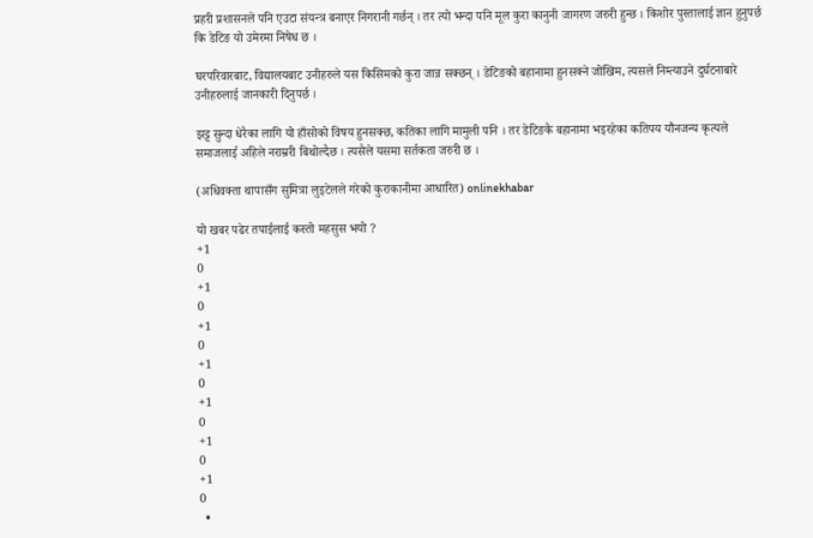प्रहरी प्रशासनले पनि एउटा संयन्त्र बनाएर निगरानी गर्छन् । तर त्यो भन्दा पनि मूल कुरा कानुनी जागरण जरुरी हुन्छ । किशोर पुस्तालाई ज्ञान हुनुपर्छ कि डेटिङ यो उमेरमा निषेध छ ।

घरपरिवारबाट, विद्यालयबाट उनीहरुले यस किसिमको कुरा जान्न सक्छन् । डेटिङको बहानामा हुनसक्ने जोखिम, त्यसले निम्त्याउने दुर्घटनाबारे उनीहरुलाई जानकारी दिनुपर्छ ।

झट्ट सुन्दा धेरैका लागि यो हाँसोको विषय हुनसक्छ, कतिका लागि मामुली पनि । तर डेटिङकै बहानामा भइरहेका कतिपय यौनजन्य कृत्यले समाजलाई अहिले नराम्ररी बिथोल्दैछ । त्यसैले यसमा सर्तकता जरुरी छ ।

(अधिवक्ता थापासँग सुमित्रा लुइटेलले गरेको कुराकानीमा आधारित) onlinekhabar

यो खबर पढेर तपाईलाई कस्तो महसुस भयो ?
+1
0
+1
0
+1
0
+1
0
+1
0
+1
0
+1
0
  •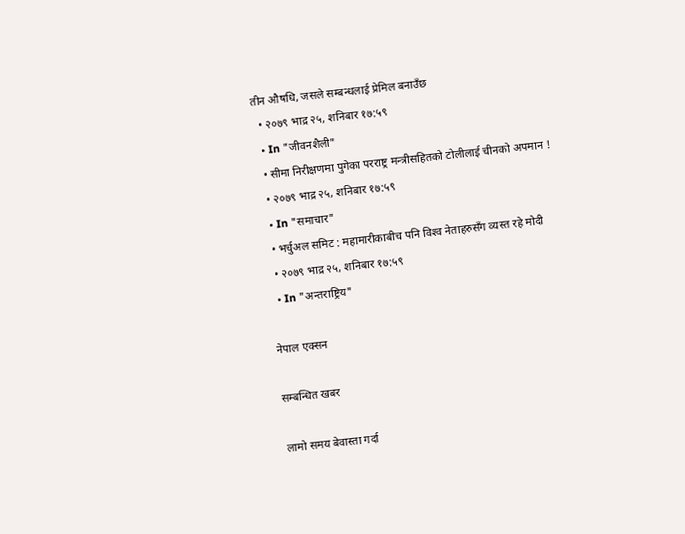तीन औषधि, जसले सम्बन्धलाई प्रेमिल बनाउँछ
  • २०७९ भाद्र २५, शनिबार १७:५९
  • In "जीवनशैली"
  • सीमा निरीक्षणमा पुगेका परराष्ट्र मन्त्रीसहितको टोलीलाई चीनको अपमान !
  • २०७९ भाद्र २५, शनिबार १७:५९
  • In "समाचार"
  • भर्चुअल समिट : महामारीकाबीच पनि विश्‍व नेताहरुसँग व्यस्त रहे मोदी
  • २०७९ भाद्र २५, शनिबार १७:५९
  • In "अन्तराष्ट्रिय"

नेपाल एक्सन

सम्बन्धित खबर

लामो समय बेवास्ता गर्दा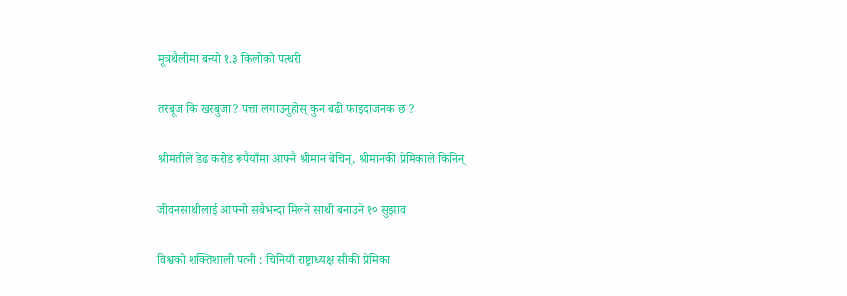मूत्रथैलीमा बन्यो १.३ किलोको पत्थरी

तरबूज कि खरबुजा? पत्ता लगाउनुहोस् कुन बढी फाइदाजनक छ ?

श्रीमतीले डेढ करोड रूपैयाँमा आफ्नै श्रीमान बेचिन्, श्रीमानकी प्रेमिकाले किनिन्

जीवनसाथीलाई आफ्नो सबैभन्दा मिल्ने साथी बनाउने १० सुझाव

विश्वको शक्तिशाली पत्नी : चिनियाँ राष्ट्राध्यक्ष सीकी प्रेमिका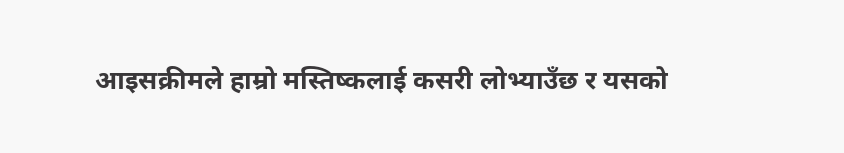आइसक्रीमले हाम्रो मस्तिष्कलाई कसरी लोभ्याउँछ र यसको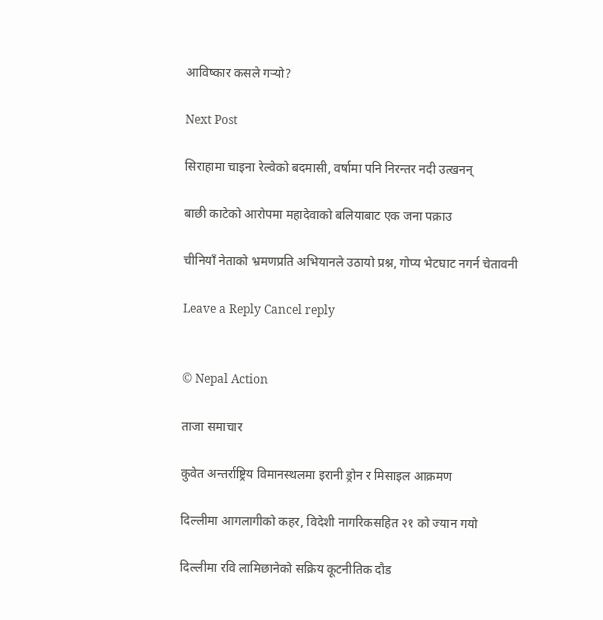आविष्कार कसले गर्‍यो?

Next Post

सिराहामा चाइना रेल्वेको बदमासी, वर्षामा पनि निरन्तर नदी उत्खनन्

बाछी काटेको आरोपमा महादेवाको बलियाबाट एक जना पक्राउ

चीनियाँ नेताको भ्रमणप्रति अभियानले उठायो प्रश्न, गोप्य भेटघाट नगर्न चेतावनी

Leave a Reply Cancel reply


© Nepal Action

ताजा समाचार

कुवेत अन्तर्राष्ट्रिय विमानस्थलमा इरानी ड्रोन र मिसाइल आक्रमण

दिल्लीमा आगलागीको कहर, विदेशी नागरिकसहित २१ को ज्यान गयो

दिल्लीमा रवि लामिछानेको सक्रिय कूटनीतिक दौड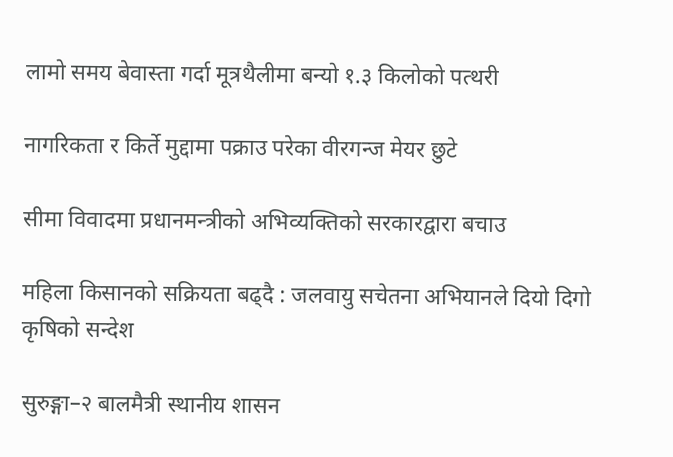लामो समय बेवास्ता गर्दा मूत्रथैलीमा बन्यो १.३ किलोको पत्थरी

नागरिकता र किर्ते मुद्दामा पक्राउ परेका वीरगन्ज मेयर छुटे

सीमा विवादमा प्रधानमन्त्रीको अभिव्यक्तिको सरकारद्वारा बचाउ

महिला किसानको सक्रियता बढ्दै : जलवायु सचेतना अभियानले दियो दिगो कृषिको सन्देश

सुरुङ्गा–२ बालमैत्री स्थानीय शासन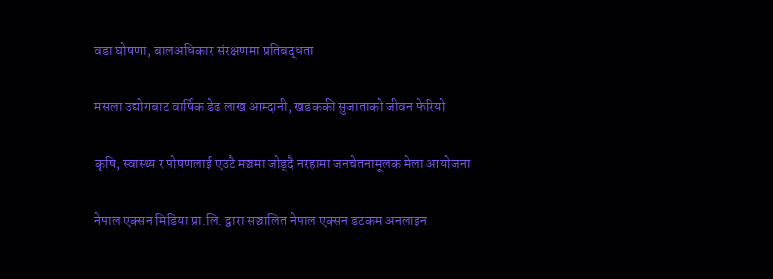वडा घोषणा, बालअधिकार संरक्षणमा प्रतिबद्धता

मसला उद्योगबाट वार्षिक डेढ लाख आम्दानी, खडककी सुजाताको जीवन फेरियो

कृषि, स्वास्थ्य र पोषणलाई एउटै मञ्चमा जोड्दै नरहामा जनचेतनामूलक मेला आयोजना

नेपाल एक्सन मिडिया प्रा.लि. द्वारा सञ्चालित नेपाल एक्सन डटकम अनलाइन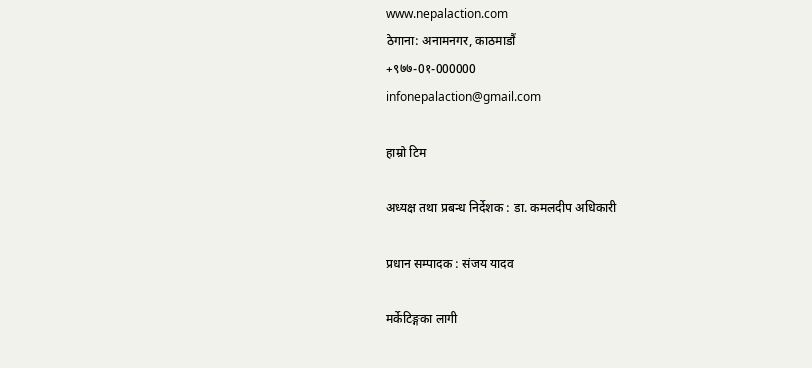www.nepalaction.com
ठेगाना: अनामनगर, काठमाडौं
+९७७-0१-000000
infonepalaction@gmail.com

हाम्रो टिम

अध्यक्ष तथा प्रबन्ध निर्देशक : डा. कमलदीप अधिकारी

प्रधान सम्पादक : संजय यादव

मर्केटिङ्गका लागी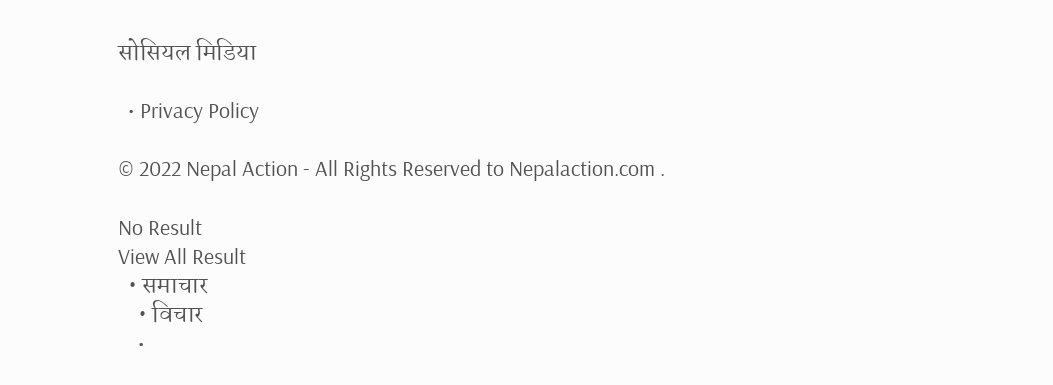सोसियल मिडिया

  • Privacy Policy

© 2022 Nepal Action - All Rights Reserved to Nepalaction.com .

No Result
View All Result
  • समाचार
    • विचार
    •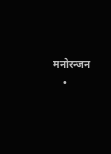मनोरन्जन
    •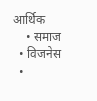आर्थिक
    • समाज
  • विजनेस
  •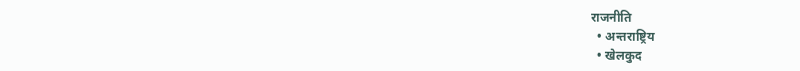राजनीति
  • अन्तराष्ट्रिय
  • खेलकुद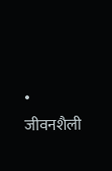• जीवनशैली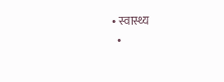• स्वास्थ्य
  •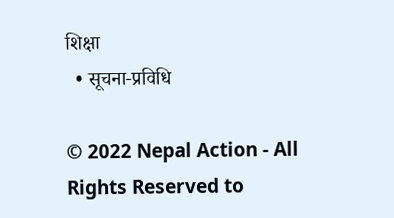शिक्षा
  • सूचना-प्रविधि

© 2022 Nepal Action - All Rights Reserved to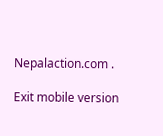Nepalaction.com .

Exit mobile version